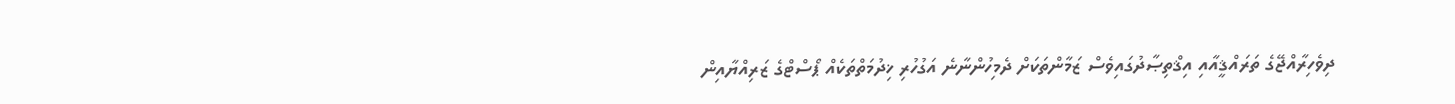ދިވެހިރާއްޖޭގެ ތަރައްޤީއާއި އިޤްތިޞާދުގައިވެސް ޒަމާންތަކަށް ދެމިހުންނާނެ އަގުހުރި ޚިދުމަތްތަކެއް ޕޯސްޓްގެ ޒަރިއްޔާއިން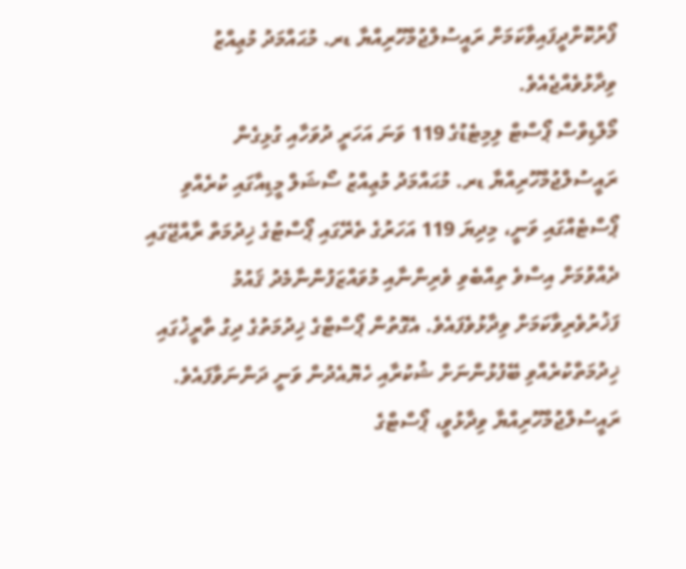ފޯރުކޮށްދީފައިވާކަމަށް ރައީސުލްޖުމްހޫރިއްޔާ ޑރ. މުޙައްމަދު މުޢިއްޒު ވިދާޅުވެއްޖެއެވެ.
މޯލްޑިވްސް ޕޯސްޓް ލިމިޓެޑުގެ 119 ވަނަ އަހަރީ ދުވަހާއި ގުޅިގެން ރައީސުލްޖުމްހޫރިއްޔާ ޑރ. މުޙައްމަދު މުޢިއްޒު ސޯޝަލް މީޑިއާގައި ކުރެއްވި ޕޯސްޓެއްގައި ވަނީ، މިދިޔަ 119 އަހަރުގެ ތެރޭގައި ޕޯސްޓުގެ ޚިދުމަތް ރާއްޖޭގައި ދެއްވުމަށް އިސްވެ ތިއްބެވި ވެރިންނާއި މުވައްޒަފުންނާމެދު ޤައުމު ފަޚުރުވެރިވާކަމަށް ވިދާޅުވެފައެވެ. އެގޮތުން ޕޯސްޓްގެ ޚިދުމަތުގެ ދިގު ތާރީޚުގައި ޚިދުމަތްކުރެއްވި ބޭފުޅުންނަށް ޝުކުރާއި ހެޔޮއެދުން ވަނީ ދަންނަވާފައެވެ.
ރައީސުލްޖުމްހޫރިއްޔާ ވިދާޅުވީ، ޕޯސްޓްގެ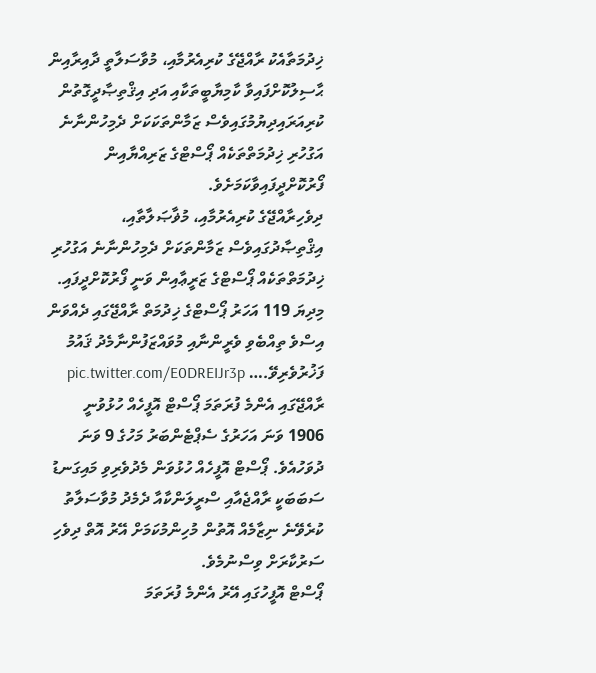ޚިދުމަތާއެކު ރާއްޖޭގެ ކުރިއެރުމާއި، މުވާސަލާތީ ދާއިރާއިން ޙާސިލުކޮށްފައިވާ ކާމިޔާބީތަކާއި އަދި އިޤްތިޞާދީގޮތުން ކުރިއަރައިދިޔުމުގައިވެސް ޒަމާންތަކަކަށް ދެމިހުންނާނެ އަގުހުރި ޚިދުމަތްތަކެއް ޕޯސްޓްގެ ޒަރިއްޔާއިން ފޯރުކޮށްދީފައިވާކަމަށެވެ.
ދިވެހިރާއްޖޭގެ ކުރިއެރުމާއި، މުޥާޞަލާތާއި، އިޤްތިޞާދުގައިވެސް ޒަމާންތަކަށް ދެމިހުންނާނެ އަގުހުރި ޚިދުމަތްތަކެއް ޕޯސްޓްގެ ޒަރީޢާއިން ވަނީ ފޯރުކޮށްދީފައި. މިދިޔަ 119 އަހަރު ޕޯސްޓްގެ ޚިދުމަތް ރާއްޖޭގައި ދެއްވަން އިސްވެ ތިއްބެވި ވެރީންނާއި މުވައްޒަފުންނާމެދު ޤައުމު ފަޚުރުވެރިވޭ.… pic.twitter.com/E0DREIJr3p
ރާއްޖޭގައި އެންމެ ފުރަތަމަ ޕޯސްޓް އޮފީހެއް ހުޅުވުނީ 1906 ވަނަ އަހަރުގެ ސެޕްޓެންބަރު މަހުގެ 9 ވަނަ ދުވަހުއެވެ. ޕޯސްޓް އޮފީހެއް ހުޅުވަން މެދުވެރިވި މައިގަނޑު ސަބަބަކީ ރާއްޖެއާއި ސްރީލަންކާއާ ދެމެދު މުވާސަލާތު ކުރެވޭނެ ނިޒާމެއް އޮތުން މުހިންމުކަމަށް އޭރު އޮތް ދިވެހި ސަރުކާރަށް ވިސްނުމެވެ.
ޕޯސްޓް އޮފީހުގައި އޭރު އެންމެ ފުރަތަމަ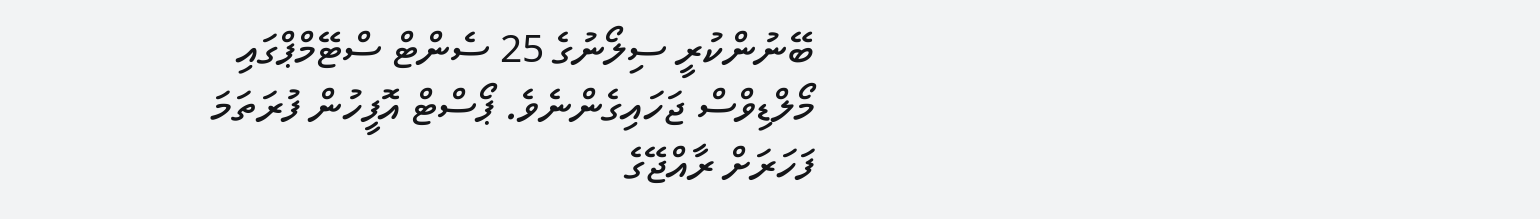ބޭނުންކުރީ ސިލޯނުގެ 25 ސެންޓް ސްޓޭމްޕްގައި މޯލްޑިވްސް ޖަހައިގެންނެވެ. ޕޯސްޓް އޮފީހުން ފުރަތަމަ ފަހަރަށް ރާއްޖޭގެ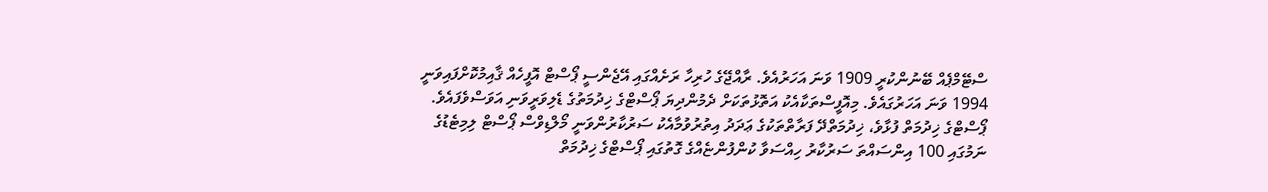ސްޓޭމްޕެއް ބޭނުންކުރީ 1909 ވަނަ އަހަރުއެވެ. ރާއްޖޭގެ ހުރިހާ ރަށެއްގައި އޭޖެންސީ ޕޯސްޓް އޮފީހެއް ޤާއިމުކޮށްފައިވަނީ 1994 ވަނަ އަހަރުގައެވެ. މިއޮފީސްތަކާއެކު އަތޮޅުތަކަށް ދެމުންދިޔަ ޕޯސްޓްގެ ޚިދުމަތުގެ ޑެލިވަރީވަނި އަވަސްވެފައެވެ.
ޕޯސްޓްގެ ޚިދުމަތް ފުޅާވެ، ޚިދުމަތްދޭ ފަރާތްތަކުގެ ޢަދަދު އިތުރުވުމާއެކު ސަރުކާރުންވަނީ މޯލްޑިވްސް ޕޯސްޓް ލިމިޓެޑުގެ ނަމުގައި 100 އިންސައްތަ ސަރުކާރު ހިއްސަވާ ކުންފުންޏެއްގެ ގޮތުގައި ޕޯސްޓްގެ ޚިދުމަތް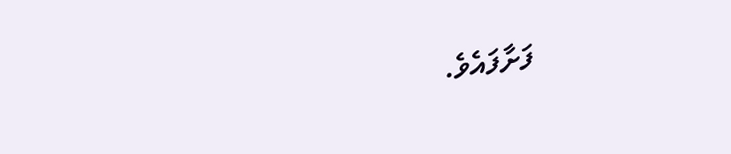ފަށާފައެވެ.